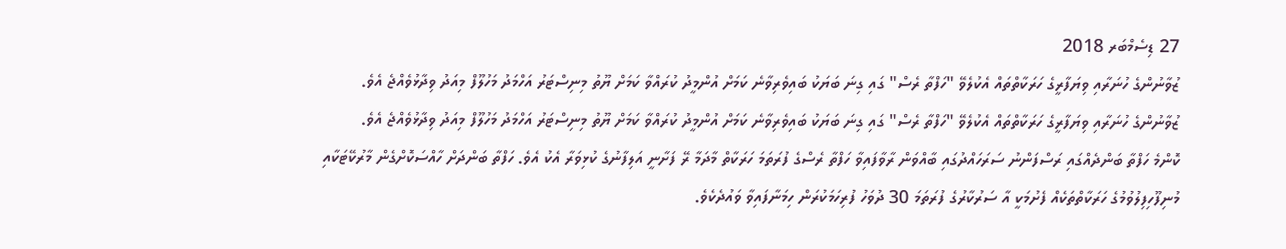27 ޑިސެމްބަރ 2018
ޒުވާނުންގެ ހުނަރާއި ވިޔަފާރީގެ ހަރަކާތްތައް އެކުލެވޭ "ހަފްތާ ރެސް" ގައި ގިނަ ބަޔަކު ބައިވެރިވާނެ ކަމަށް އުންމީދު ކުރައްވާ ކަމަށް ޔޫތު މިނިސްޓަރު އަހްމަދު މަހުލޫފް މިއަދު ވިދާޅުވެއްޖެ އެވެ.
ޒުވާނުންގެ ހުނަރާއި ވިޔަފާރީގެ ހަރަކާތްތައް އެކުލެވޭ "ހަފްތާ ރެސް" ގައި ގިނަ ބަޔަކު ބައިވެރިވާނެ ކަމަށް އުންމީދު ކުރައްވާ ކަމަށް ޔޫތު މިނިސްޓަރު އަހްމަދު މަހުލޫފް މިއަދު ވިދާޅުވެއްޖެ އެވެ.
ކޮންމެ ހަފްތާ ބަންދެއްގައި ރަސްފަންނު ސަރަހައްދުގައި ބާއްވަން ރާވާފައިވާ ހަފްތާ ރެސްގެ ފުރަތަމަ ހަރަކާތް މާދަމާ ރޭ ފަށާނީ އަލިފާނުގެ ކުޅިވަރާ އެކު އެވެ. ހަފްތާ ބަންދަށް ހާއްސަކޮށްގެން މާރުކޭޓަކާއި މުނިފޫހިފިލުވުމުގެ ހަރަކާތްތަކެއް ފެށުމަކީ އާ ސަރުކާރުގެ ފުރަތަމަ 30 ދުވަހު ފުރިހަމަކުރަން ހިމަނާފައިވާ ވައުދެކެވެ.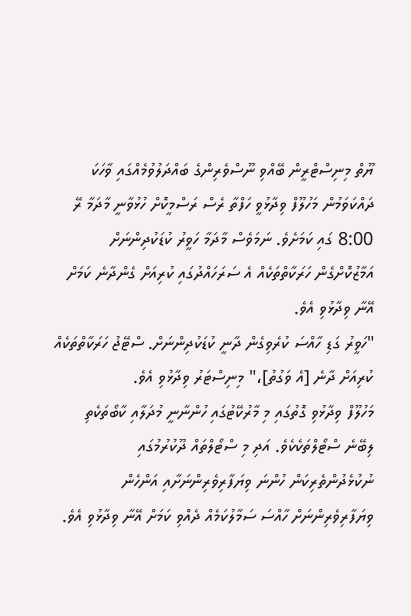ޔޫތް މިނިސްޓްރީން ބޭއްވި ނޫސްވެރިންގެ ބައްދަލުވުމެއްގައި ވާހަކަ ދައްކަވަމުން މަހުލޫފް ވިދާޅުވީ ހަފްތާ ރެސް ރަސްމީކޮށް ހުޅުވާނީ މާދަމާ ރޭ 8:00 ގައި ކަމަށެވެ. ނަމަވެސް މާދަމާ ހަވީރު ކުޑަކުދިންނަށް އަމާޒުކޮށްގެން ހަރަކާތްތަކެއް އެ ސަރަހައްދުގައި ކުރިއަށް ގެންދާނެ ކަމަށް އޭނާ ވިދާޅުވި އެވެ.
"ހަވީރު ގަޑި ހާއްސަ ކުރެވިގެން ދާނީ ކުޑަކުދިންނަށް. ސްޓޭޖު ހަރަކާތްތަކެއް ކުރިއަށް ދާނެ [އެ ވަގުތު]،" މިނިސްޓަރު ވިދާޅުވި އެވެ.
މަހުލޫފް ވިދާޅުވި ގޮތުގައި މި މާރުކޭޓުގައި ހުންނާނީ މުދަލާއި ކާބޯތަކެތި ލިބޭނެ ސްޓޯލްތަކެކެވެ. އަދި މި ސްޓޯލްތައް ދޫކުރުމުގައި ނުކުޅެދުންތެރިކަން ހުންނަ ވިޔަފާރިވެރިންނަށާއި އަންހެން ވިޔަފާރިވެރިންނަށް ހާއްސަ ސަމާލުކަމެއް ދެއްވި ކަމަށް އޭނާ ވިދާޅުވި އެވެ.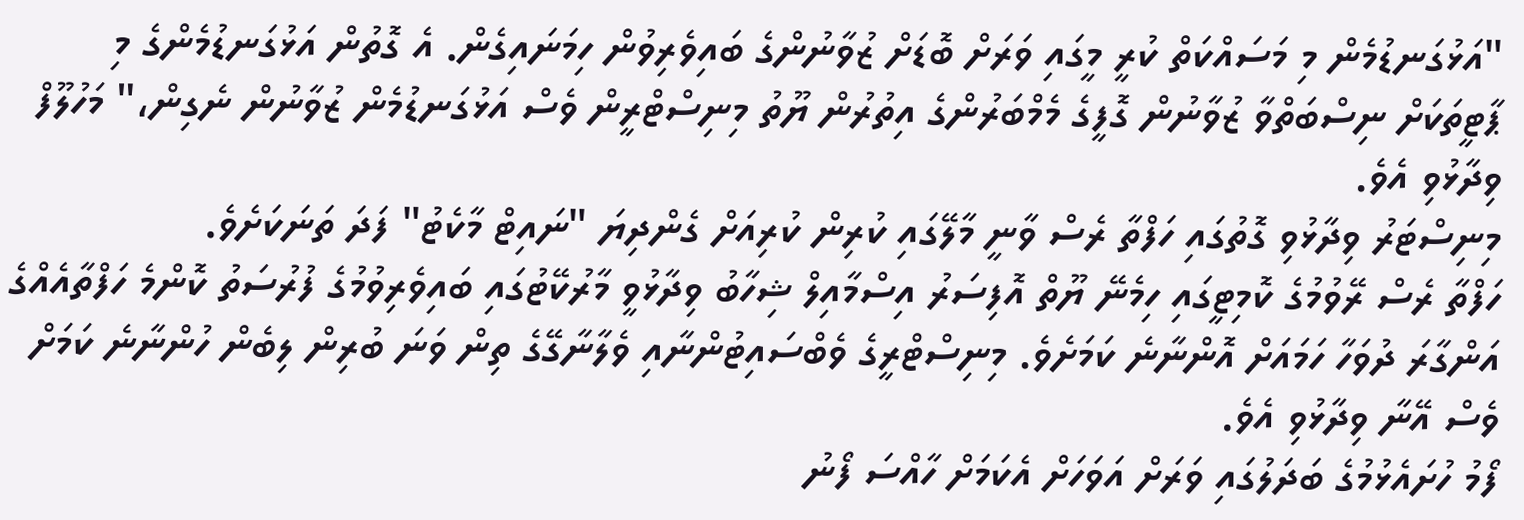"އަޅުގަނޑުމެން މި މަސައްކަތް ކުރީ މީގައި ވަރަށް ބޮޑަށް ޒުވާނުންގެ ބައިވެރިވުން ހިމަނައިގެން. އެ ގޮތުން އަޅުގަނޑުމެންގެ މި ޕާޓީތަކަށް ނިސްބަތްވާ ޒުވާނުން ގޮފީގެ މެމްބަރުންގެ އިތުރުން ޔޫތު މިނިސްޓްރީން ވެސް އަޅުގަނޑުމެން ޒުވާނުން ނެގިން،" މަހުލޫފް ވިދާޅުވި އެވެ.
މިނިސްޓަރު ވިދާޅުވި ގޮތުގައި ހަފްތާ ރެސް ވާނީ މާލޭގައި ކުރިން ކުރިއަށް ގެންދިޔަ "ނައިޓް މާކެޓު" ފަދަ ތަނަކަށެވެ.
ހަފްތާ ރެސް ރޭވުމުގެ ކޮމިޓީގައި ހިމެނޭ ޔޫތް އޮފިސަރު އިސްމާއިލް ޝިހާބު ވިދާޅުވީ މާރުކޭޓުގައި ބައިވެރިވުމުގެ ފުރުސަތު ކޮންމެ ހަފްތާއެއްގެ އަންގާރަ ދުވަހާ ހަމައަށް އޮންނާނެ ކަމަށެވެ. މިނިސްޓްރީގެ ވެބްސައިޓުންނާއި ވެލާނާގޭގެ ތިން ވަނަ ބުރިން ލިބެން ހުންނާނެ ކަމަށް ވެސް އޭނާ ވިދާޅުވި އެވެ.
ފޯމު ހުށައެޅުމުގެ ބަދަލުގައި ވަރަށް އަވަހަށް އެކަމަށް ހާއްސަ ފޯނު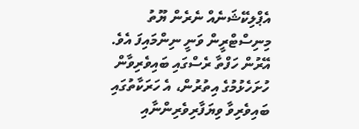އެޕްލިކޭޝަނެއް ނެރެން ޔޫތު މިނިސްޓްރީން ވަނީ ނިންމައިފަ އެވެ. އޭރުން ހަފްތާ ރެސްގައި ބައިވެރިވާން ހުށަހެޅުމުގެ އިތުރުން، އެ ހަރަކާތުގައި ބައިވެރިވާ ވިޔަފާރިވެރިންނާއި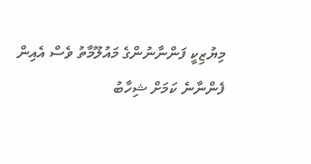މިޔުޒިކީ ފަންނާނުންގެ މައުލޫމާތު ވެސް އެއިން ފެންނާނެ ކަމަށް ޝިހާބު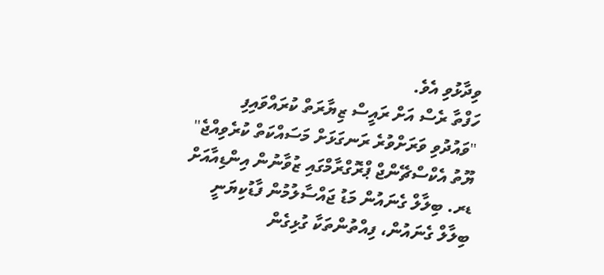ވިދާޅުވި އެވެ.
ހަފްތާ ރެސް އަށް ރައީސް ޒިޔާރަތް ކުރައްވައިފި
"ވައުދުވި ވަރަށްވުރެ ރަނގަޅަށް މަސައްކަތް ކުރެވިއްޖެ"
ޔޫތު އެކްސްޗޭންޖް ޕްރޮގްރާމްގައި ޒުވާނުން އިންޑިއާއަށް
ޑރ. ބިލާލް ގެނައުން މަޑު ޖައްސާލުމުން ފާޑުކިޔަނީ
ބިލާލް ގެނައުން، ފިއްތުންތަކާ ގުޅިގެން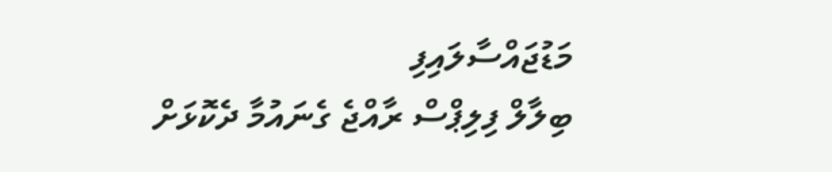މަޑުޖައްސާލައިފި
ބިލާލް ފިލިޕްސް ރާއްޖެ ގެނައުމާ ދެކޮޅަށް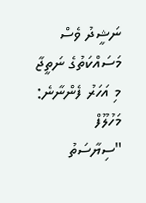ނަޝީދު ވެސް
މަސައްކަތުގެ ނަތީޖާ މި އަހަރު ފެންނާނެ: މަހުލޫފް
"ސިޔާސަތު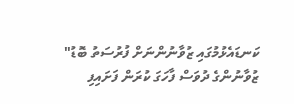ކަނޑައެޅުމުގައި ޒުވާނުންނަށް ފުރުސަތު ބޮޑު"
ޒުވާނުންގެ ދުވަސް ފާހަގަ ކުރަން ފަށައިފި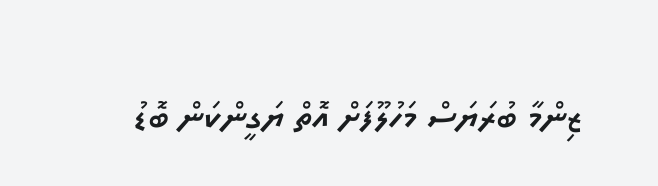ޒިންމާ ބުރަޔަސް މަހުލޫފަށް އޮތް ޔަގީންކަން ބޮޑު